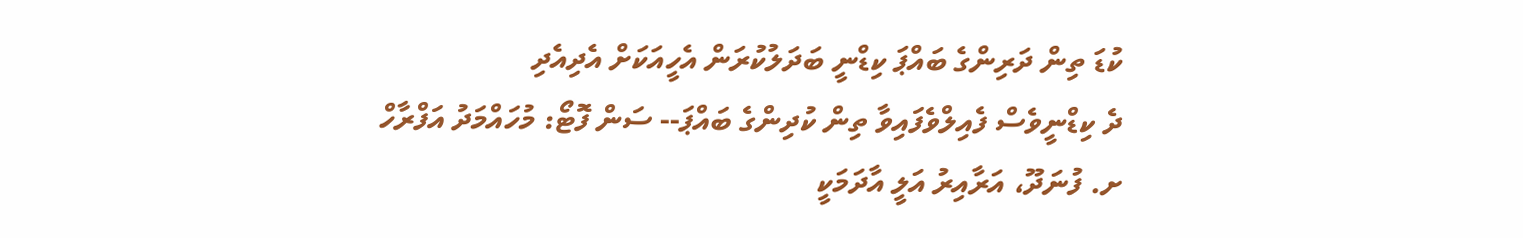ކުޑަ ތިން ދަރިންގެ ބައްޕަ ކިޑްނީ ބަދަލުކުރަން އެހީއަކަށް އެދިއެދި
ދެ ކިޑްނީވެސް ފެއިލްވެފައިވާ ތިން ކުދިންގެ ބައްޕަ-- ސަން ފޮޓޯ: މުހައްމަދު އަފްރާހް
ށ. ފުނަދޫ، އަރާއިރު އަލީ އާދަމަކީ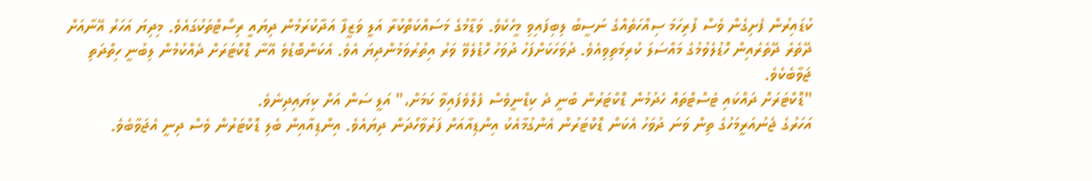ކުޑައިރުން ފެށިގެން ވެސް ފުރިހަމަ ސިއްހަތެއްގެ ނަސީބު ލިބިފައިވި މީހެކެވެ. ވަޑާމުގެ މަސައްކަތްކުރާ އަލީ ވަޒީފާ އަދާކުރަމުން ދިޔައީ ރިސޯޓްތަކުގައެވެ. މިދިޔަ އަހަރު އޭނާއަށް ދޭތެރެ ދޭތެރެއިން ހޮޑުލެވުމުގެ މައްސަލަ ކުރިމަތިވިއެވެ. ދުވަހަކަށްފަހު ދުވަހު ހޮޑުލެވޭ ވަރު އިތުރުވަމުންދިޔަ އެވެ. އެކަންބޮޑުވެ އޭނާ ޑޮކްޓަރަށް ދެއްކުމުން ލިބުނީ ހިތްދަތި ޖަވާބެކެވެ.
"ޑޮކްޓަރަށް ދައްކައި ޓެސްޓްތައް ހެދުމުން ޑޮކްޓަރުން ބުނީ ދެ ކިޑްނީވެސް ފެލްވެފައިވާ ކަމަށް،" އަލީ ސަން އަށް ކިޔައިދިނެވެ.
އަހަރުގެ ޖެނުއަރީމަހުގެ ތިން ވަނަ ދުވަހު އެކަން ޑޮކްޓަރުން އެންގުމާއެކު އިންޑިއާއަށް ފަރުވާހޯދަން ދިޔައެވެ. އިންޑިއާއިން ބެލި ޑޮކްޓަރުން ވެސް ދިނީ އެޖަވާބެވެ.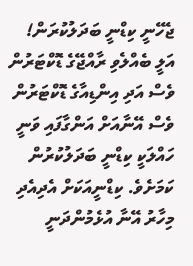ޖެހޭނީ ކިޑްނީ ބަދަލުކުރަން!
އަލީ ބެއްލެވި ރާއްޖޭގެ ޑޮކްޓަރުން ވެސް އަދި އިންޑިއާގެ ޑޮކްޓަރުން ވެސް އޭނާއަށް އަންގާފައި ވަނީ ހައްލަކީ ކިޑްނީ ބަދަލުކުރުން ކަމަށެވެ. ކިޑްނީއަކަށް އެދިއެދި މިހާރު އޭނާ އުޅެމުންދަނީ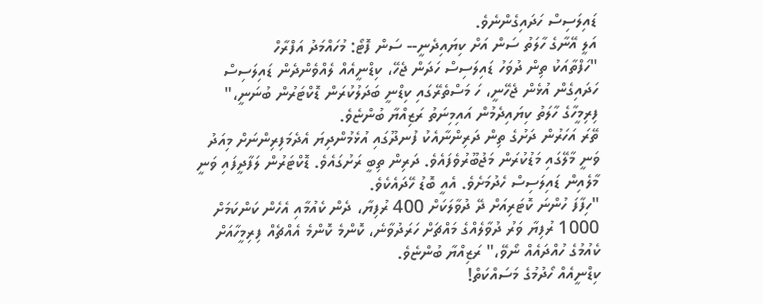ޑައިލަސިސް ހަދައިގެންނެވެ.
އަލީ އޭނާގެ ހާލަތު ސަން އަށް ކިޔައިދެނީ-- ސަން ފޮޓޯ: މުހައްމަދު އަފްރާހް
"ހަފްތާއަކު ތިން ދުވަހު ޑައިލަސިސް ހަދަން ޖެހޭ، ކިޑްނީއެއް ލެއްވެންދެން ޑައިލަސިސް ހަދައިގެން އުޅެން ޖެހޭނީ، ހަ މަސްތެރޭގައި ކިޑްނީ ބަދަލުކުރަން ޑޮކްޓަރުން ބުނަނީ،" ފިރިމީހާގެ ހާލަތު ކިޔައިދެމުން އައިމިނަތު ރަޒިއްޔާ ބުންޏެވެ.
ތޭރަ އަހަރުން ދަށުގެ ތިން ދަރިންނާއެކު ފުނދޫގައި އުޅެމުންދިޔަ އެދެމަފިރިންނަށް މިއަދު ވަނީ މާލޭގައި މަޑުކުރަން މަޖުބޫރުވެފައެވެ. ދަރިން ތިބީ ރަށުގައެވެ. ޑޮކްޓަރުން ލަފާދީފައި ވަނީ މާލެއިން ޑައިލަސިސް ހެދުމަށެވެ. އެއީ ބޮޑު ހޭދައެކެވެ.
"ހިފާފަ ހުންނަ ކޮޓަރިއަށް ދޭ ދުވާލަކަށް 400 ރުފިޔާ، ދެން ކެއުމާއި އެހެން ކަންކަމަށް 1000 ރުފިޔާ ވަރު ދުވާލެއްގެ މައްޗަށް ހަރަދުވާނެ، ކޮންމެ ކޮންމެ އެއްޗެއް ފިރިމީހާއަށް ކެއުމުގެ ހުއްދައެއް ނޯވޭ،" ރަޒިއްޔާ ބުންޏެވެ.
ކިޑްނީއެއް ހޯދުމުގެ މަސައްކަތް!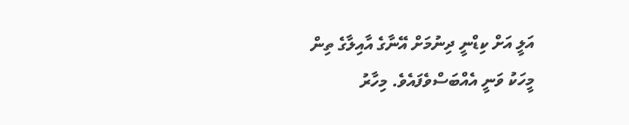އަލީ އަށް ކިޑްނީ ދިނުމަށް އޭނާގެ އާއިލާގެ ތިން މީހަކު ވަނީ އެއްބަސްވެފައެވެ. މިހާރު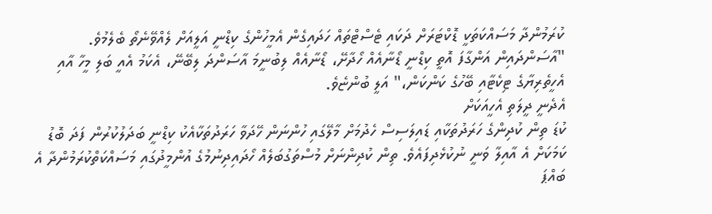ކުރަމުންދާ މަސައްކަތަކީ ޑޮކްޓަރަށް ދަކައި ޓެސްޓްތައް ހަދައިގެން އެމީހުންގެ ކިޑްނީ އަލީއަށް ލެއްވޭނެތޯ ބެލެމުވެ.
"އާސަންދައިން އަންގާފަ އޮތީ ކިޑްނީ ޑޯނާއެއް ހޯދާށޭ، ޑޯނާއެއް ލިބުނީމަ އާސަންދަ ލިބޭނޭ، އެކަމު އެއީ ބަލި މީހާ އާއި އެހީތެރިޔާގެ ޓިކެޓާއި ބޭހުގެ ކަންކަން،" އަލީ ބުންޏެވެ.
އެދެނީ ދީލަތި އެހީއަކަށް
ކުޑަ ތިން ކުދިންގެ ހަރަދުތަކާއި ޑައިލަސިސް ހެދުމަށް މާލޭގައި ހުންނަން ހޭދަވާ ހަރަދުތަކާއެކު ކިޑްނީ ބަދަލުކުރުން ފަދަ ބޮޑު ކަމަކަށް އެ އާއިލާ ވަނީ ނުކުޅެދިފައެވެ. ތިން ކުދިންނަށް މުސްތަގުބަލެއް ހޯދައިދިނުމުގެ އުންމީދުގައި މަސައްކަތްކުރަމުންދާ އެ ބައްޕަ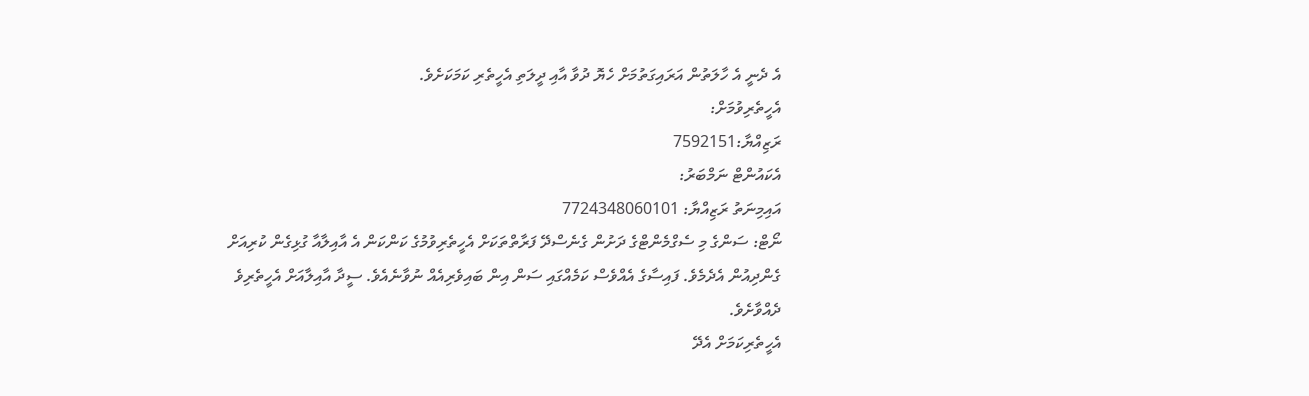އެ ދެނީ އެ ހާލަތުން އަރައިގަތުމަށް ހެޔޮ ދުވާ އާއި ދީލަތި އެހީތެރި ކަމަކަށެވެ.
އެހީތެރިވުމަށް:
ރަޒިއްޔާ:7592151
އެކައުންޓް ނަމްބަރު:
އައިމިނަތު ރަޒިއްޔާ: 7724348060101
ނޯޓް: ސަންގެ މި ސެގްމެންޓްގެ ދަށުން ގެނެސްދޭ ފަރާތްތަކަށް އެހީތެރިވުމުގެ ކަންކަން އެ އާއިލާއާ ގުޅިގެން ކުރިއަށް ގެންދިއުން އެދެމެވެ. ފައިސާގެ އެއްވެސް ކަމެއްގައި ސަން އިން ބައިވެރިއެއް ނުވާނެއެވެ. ސީދާ އާއިލާއަށް އެހީތެރިވެ ދެއްވާށެވެ.
އެހީތެރިކަމަށް އެދޭ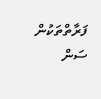ފަރާތްތަކުން ސަން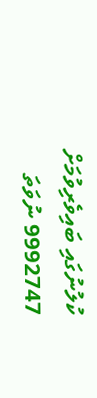ކުލުނުގައި ބައިވެރިވުމަށް 9992747 ނުވަތަ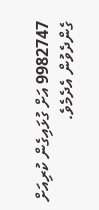9982747 އަށް ގުޅައިގެން ކުރިއަށް ގެންދެވުން އެދެމެވެ.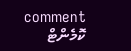comment ކޮމެންޓް